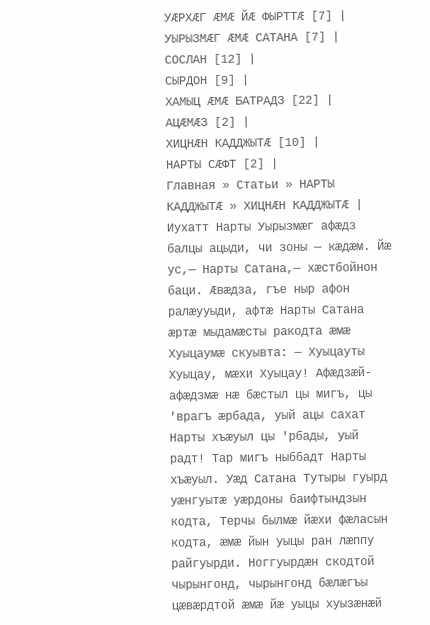УÆРХÆГ ÆМÆ ЙÆ ФЫРТТÆ [7] |
УЫРЫЗМÆГ ÆМÆ САТАНА [7] |
СОСЛАН [12] |
СЫРДОН [9] |
ХАМЫЦ ÆМÆ БАТРАДЗ [22] |
АЦÆМÆЗ [2] |
ХИЦНÆН КАДДЖЫТÆ [10] |
НАРТЫ СÆФT [2] |
Главная » Статьи » НАРТЫ КАДДЖЫТÆ » ХИЦНÆН КАДДЖЫТÆ |
Иухатт Нарты Уырызмæг афæдз балцы ацыди, чи зоны — кæдæм. Йæ ус,— Нарты Сатана,— хæстбойнон баци. Æвæдза, гъе ныр афон ралæууыди, афтæ Нарты Сатана æртæ мыдамæсты ракодта æмæ Хуыцаумæ скуывта: — Хуыцауты Хуыцау, мæхи Хуыцау! Афæдзæй-афæдзмæ нæ бæстыл цы мигъ, цы 'врагъ æрбада, уый ацы сахат Нарты хъæуыл цы 'рбады, уый радт! Тар мигъ ныббадт Нарты хъæуыл. Уæд Сатана Тутыры гуырд уæнгуытæ уæрдоны баифтындзын кодта, Терчы былмæ йæхи фæласын кодта, æмæ йын уыцы ран лæппу райгуырди. Ноггуырдæн скодтой чырынгонд, чырынгонд бæлæгъы цæвæрдтой æмæ йæ уыцы хуызæнæй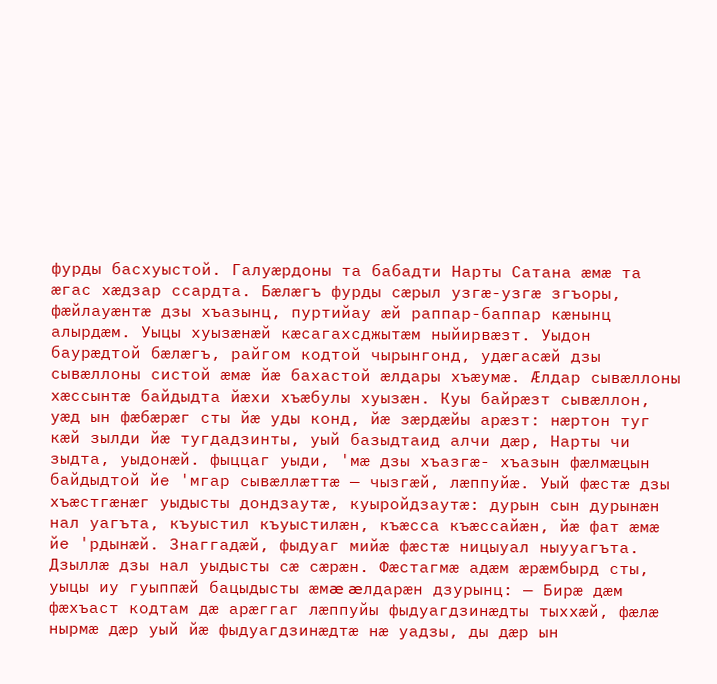фурды басхуыстой. Галуæрдоны та бабадти Нарты Сатана æмæ та æгас хæдзар ссардта. Бæлæгъ фурды сæрыл узгæ-узгæ згъоры, фæйлауæнтæ дзы хъазынц, пуртийау æй раппар-баппар кæнынц алырдæм. Уыцы хуызæнæй кæсагахсджытæм ныйирвæзт. Уыдон баурæдтой бæлæгъ, райгом кодтой чырынгонд, удæгасæй дзы сывæллоны систой æмæ йæ бахастой æлдары хъæумæ. Æлдар сывæллоны хæссынтæ байдыдта йæхи хъæбулы хуызæн. Куы байрæзт сывæллон, уæд ын фæбæрæг сты йæ уды конд, йæ зæрдæйы арæзт: нæртон туг кæй зылди йæ тугдадзинты, уый базыдтаид алчи дæр, Нарты чи зыдта, уыдонæй. фыццаг уыди, 'мæ дзы хъазгæ- хъазын фæлмæцын байдыдтой йе 'мгар сывæллæттæ — чызгæй, лæппуйæ. Уый фæстæ дзы хъæстгæнæг уыдысты дондзаутæ, куыройдзаутæ: дурын сын дурынæн нал уагъта, къуыстил къуыстилæн, къæсса къæссайæн, йæ фат æмæ йе 'рдынæй. Знаггадæй, фыдуаг мийæ фæстæ ницыуал ныууагъта. Дзыллæ дзы нал уыдысты сæ сæрæн. Фæстагмæ адæм æрæмбырд сты, уыцы иу гуыппæй бацыдысты æмæ æлдарæн дзурынц: — Бирæ дæм фæхъаст кодтам дæ арæггаг лæппуйы фыдуагдзинæдты тыххæй, фæлæ нырмæ дæр уый йæ фыдуагдзинæдтæ нæ уадзы, ды дæр ын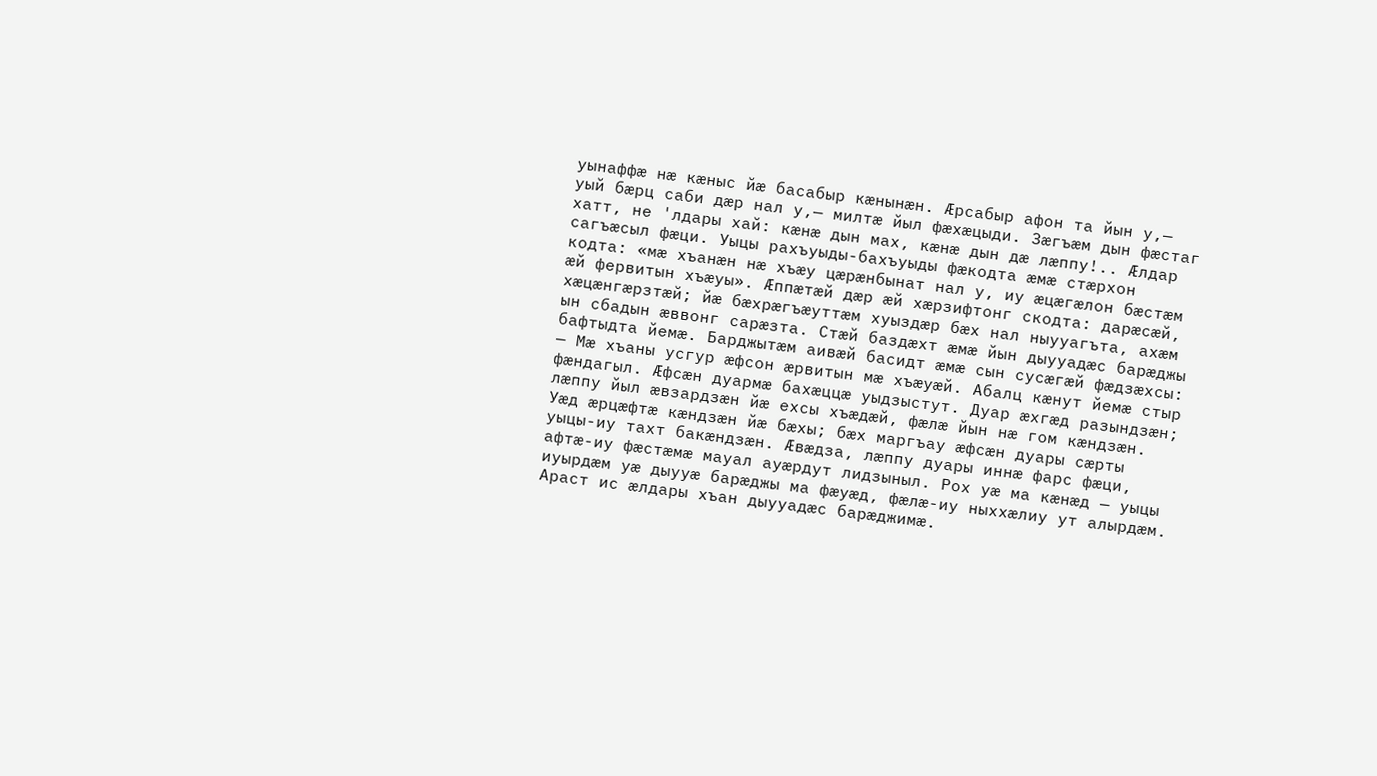уынаффæ нæ кæныс йæ басабыр кæнынæн. Æрсабыр афон та йын у,— уый бæрц саби дæр нал у,— милтæ йыл фæхæцыди. Зæгъæм дын фæстаг хатт, не 'лдары хай: кæнæ дын мах, кæнæ дын дæ лæппу!.. Æлдар сагъæсыл фæци. Уыцы рахъуыды-бахъуыды фæкодта æмæ стæрхон кодта: «мæ хъанæн нæ хъæу цæрæнбынат нал у, иу æцæгæлон бæстæм æй фервитын хъæуы». Æппæтæй дæр æй хæрзифтонг скодта: дарæсæй, хæцæнгæрзтæй; йæ бæхрæгъæуттæм хуыздæр бæх нал ныууагъта, ахæм ын сбадын æввонг сарæзта. Стæй баздæхт æмæ йын дыууадæс барæджы бафтыдта йемæ. Барджытæм аивæй басидт æмæ сын сусæгæй фæдзæхсы: — Мæ хъаны усгур æфсон æрвитын мæ хъæуæй. Абалц кæнут йемæ стыр фæндагыл. Æфсæн дуармæ бахæццæ уыдзыстут. Дуар æхгæд разындзæн; лæппу йыл æвзардзæн йæ ехсы хъæдæй, фæлæ йын нæ гом кæндзæн. Уæд æрцæфтæ кæндзæн йæ бæхы; бæх маргъау æфсæн дуары сæрты уыцы-иу тахт бакæндзæн. Æвæдза, лæппу дуары иннæ фарс фæци, афтæ-иу фæстæмæ мауал ауæрдут лидзыныл. Рох уæ ма кæнæд — уыцы иуырдæм уæ дыууæ барæджы ма фæуæд, фæлæ-иу ныххæлиу ут алырдæм. Араст ис æлдары хъан дыууадæс барæджимæ.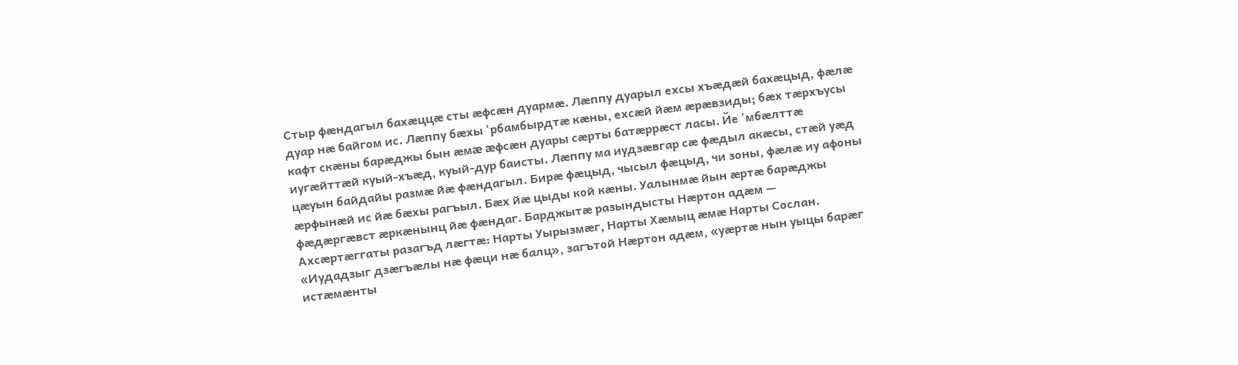Стыр фæндагыл бахæццæ сты æфсæн дуармæ. Лæппу дуарыл ехсы хъæдæй бахæцыд, фæлæ дуар нæ байгом ис. Лæппу бæхы 'рбамбырдтæ кæны, ехсæй йæм æрæвзиды; бæх тæрхъусы кафт скæны барæджы бын æмæ æфсæн дуары сæрты батæррæст ласы. Йе 'мбæлттæ иугæйттæй куый-хъæд, куый-дур баисты. Лæппу ма иудзæвгар сæ фæдыл акæсы, стæй уæд цæуын байдайы размæ йæ фæндагыл. Бирæ фæцыд, чысыл фæцыд, чи зоны, фæлæ иу афоны æрфынæй ис йæ бæхы рагъыл. Бæх йæ цыды кой кæны. Уалынмæ йын æртæ барæджы фæдæргæвст æркæнынц йæ фæндаг. Барджытæ разындысты Нæртон адæм — Ахсæртæггаты разагъд лæгтæ: Нарты Уырызмæг, Нарты Хæмыц æмæ Нарты Сослан. «Иудадзыг дзæгъæлы нæ фæци нæ балц», загътой Нæртон адæм, «уæртæ нын уыцы барæг истæмæнты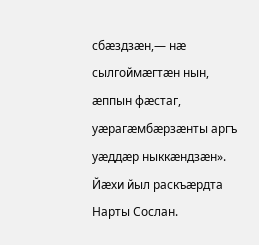сбæздзæн,— нæ сылгоймæгтæн нын, æппын фæстаг, уæрагæмбæрзæнты аргъ уæддæр ныккæндзæн». Йæхи йыл раскъæрдта Нарты Сослан.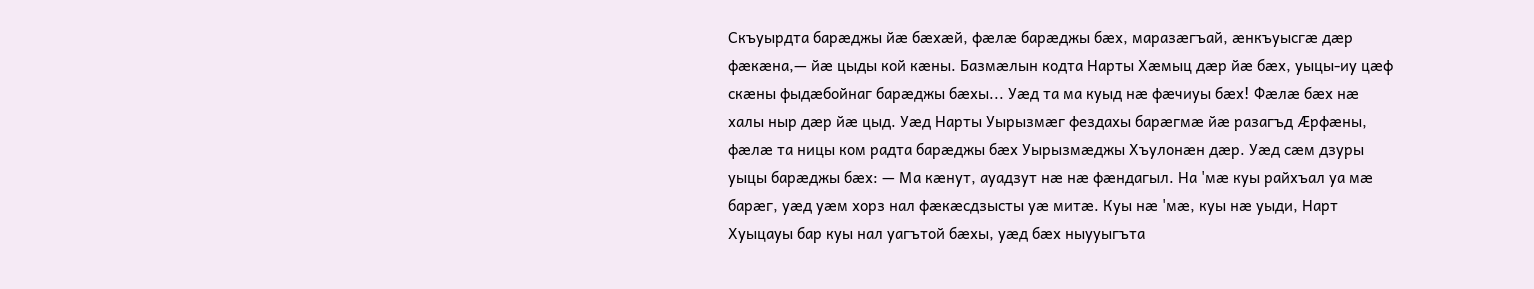Скъуырдта барæджы йæ бæхæй, фæлæ барæджы бæх, маразæгъай, æнкъуысгæ дæр фæкæна,— йæ цыды кой кæны. Базмæлын кодта Нарты Хæмыц дæр йæ бæх, уыцы-иу цæф скæны фыдæбойнаг барæджы бæхы... Уæд та ма куыд нæ фæчиуы бæх! Фæлæ бæх нæ халы ныр дæр йæ цыд. Уæд Нарты Уырызмæг фездахы барæгмæ йæ разагъд Æрфæны, фæлæ та ницы ком радта барæджы бæх Уырызмæджы Хъулонæн дæр. Уæд сæм дзуры уыцы барæджы бæх: — Ма кæнут, ауадзут нæ нæ фæндагыл. На 'мæ куы райхъал уа мæ барæг, уæд уæм хорз нал фæкæсдзысты уæ митæ. Куы нæ 'мæ, куы нæ уыди, Нарт Хуыцауы бар куы нал уагътой бæхы, уæд бæх ныууыгъта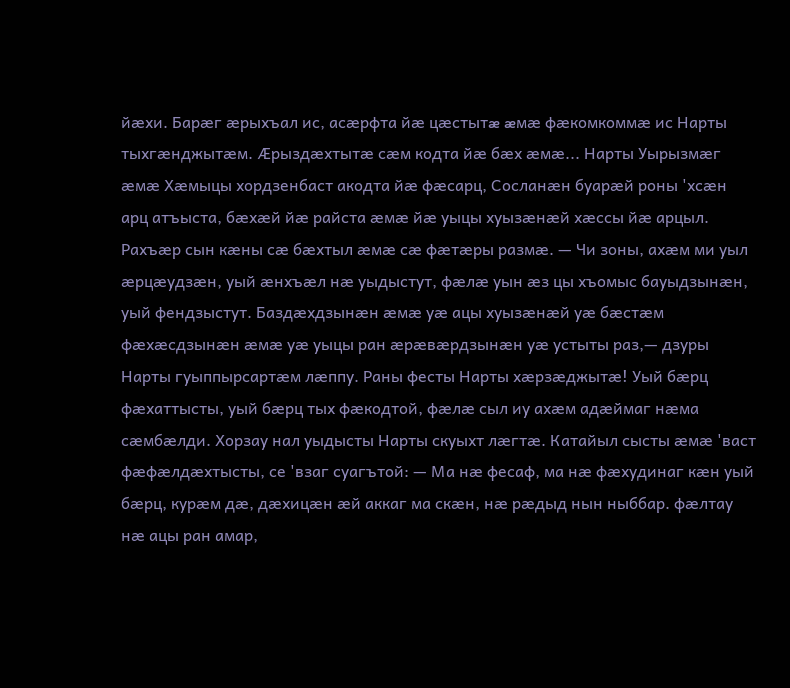йæхи. Барæг æрыхъал ис, асæрфта йæ цæстытæ æмæ фæкомкоммæ ис Нарты тыхгæнджытæм. Æрыздæхтытæ сæм кодта йæ бæх æмæ... Нарты Уырызмæг æмæ Хæмыцы хордзенбаст акодта йæ фæсарц, Сосланæн буарæй роны 'хсæн арц атъыста, бæхæй йæ райста æмæ йæ уыцы хуызæнæй хæссы йæ арцыл. Рахъæр сын кæны сæ бæхтыл æмæ сæ фæтæры размæ. — Чи зоны, ахæм ми уыл æрцæудзæн, уый æнхъæл нæ уыдыстут, фæлæ уын æз цы хъомыс бауыдзынæн, уый фендзыстут. Баздæхдзынæн æмæ уæ ацы хуызæнæй уæ бæстæм фæхæсдзынæн æмæ уæ уыцы ран æрæвæрдзынæн уæ устыты раз,— дзуры Нарты гуыппырсартæм лæппу. Раны фесты Нарты хæрзæджытæ! Уый бæрц фæхаттысты, уый бæрц тых фæкодтой, фæлæ сыл иу ахæм адæймаг нæма сæмбæлди. Хорзау нал уыдысты Нарты скуыхт лæгтæ. Катайыл сысты æмæ 'васт фæфæлдæхтысты, се 'взаг суагътой: — Ма нæ фесаф, ма нæ фæхудинаг кæн уый бæрц, курæм дæ, дæхицæн æй аккаг ма скæн, нæ рæдыд нын ныббар. фæлтау нæ ацы ран амар,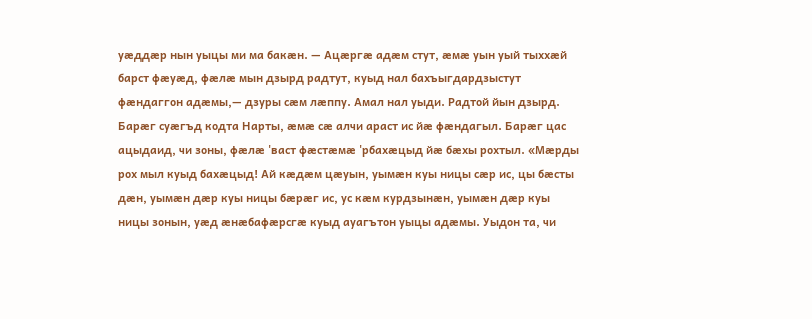уæддæр нын уыцы ми ма бакæн. — Ацæргæ адæм стут, æмæ уын уый тыххæй барст фæуæд, фæлæ мын дзырд радтут, куыд нал бахъыгдардзыстут фæндаггон адæмы,— дзуры сæм лæппу. Амал нал уыди. Радтой йын дзырд. Барæг суæгъд кодта Нарты, æмæ сæ алчи араст ис йæ фæндагыл. Барæг цас ацыдаид, чи зоны, фæлæ 'васт фæстæмæ 'рбахæцыд йæ бæхы рохтыл. «Мæрды рох мыл куыд бахæцыд! Ай кæдæм цæуын, уымæн куы ницы сæр ис, цы бæсты дæн, уымæн дæр куы ницы бæрæг ис, ус кæм курдзынæн, уымæн дæр куы ницы зонын, уæд æнæбафæрсгæ куыд ауагътон уыцы адæмы. Уыдон та, чи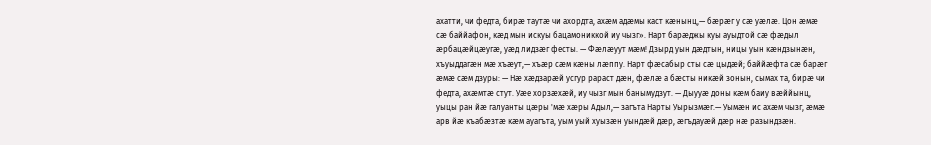ахатти, чи федта, бирæ таутæ чи ахордта, ахæм адæмы каст кæнынц,— бæрæг у сæ уæлæ. Цон æмæ сæ баййафон, кæд мын искуы бацамониккой иу чызг». Нарт барæджы куы ауыдтой сæ фæдыл æрбацæйцæугæ, уæд лидзæг фесты. — Фæлæуут мæм! Дзырд уын дæдтын, ницы уын кæндзынæн, хъуыддагæн мæ хъæут,— хъæр сæм кæны лæппу. Нарт фæсабыр сты сæ цыдæй; баййæфта сæ барæг æмæ сæм дзуры: — Нæ хæдзарæй усгур рараст дæн, фæлæ а бæсты никæй зонын, сымах та, бирæ чи федта, ахæмтæ стут. Уæе хорзæхæй, иу чызг мын банымудзут. — Дыууæ доны кæм баиу вæййынц, уыцы ран йæ галуанты цæры 'мæ хæры Адыл,— загъта Нарты Уырызмæг.— Уымæн ис ахæм чызг, æмæ арв йæ къабæзтæ кæм ауагъта, уым уый хуызæн уындæй дæр, æгъдауæй дæр нæ разындзæн.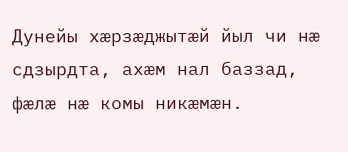Дунейы хæрзæджытæй йыл чи нæ сдзырдта, ахæм нал баззад, фæлæ нæ комы никæмæн.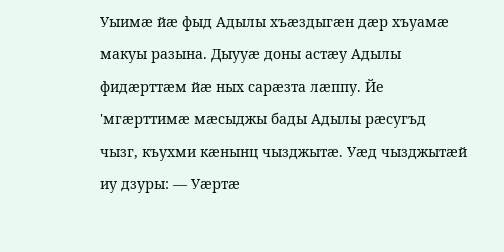Уыимæ йæ фыд Адылы хъæздыгæн дæр хъуамæ макуы разына. Дыууæ доны астæу Адылы фидæрттæм йæ ных сарæзта лæппу. Йе 'мгæрттимæ мæсыджы бады Адылы рæсугъд чызг, къухми кæнынц чызджытæ. Уæд чызджытæй иу дзуры: — Уæртæ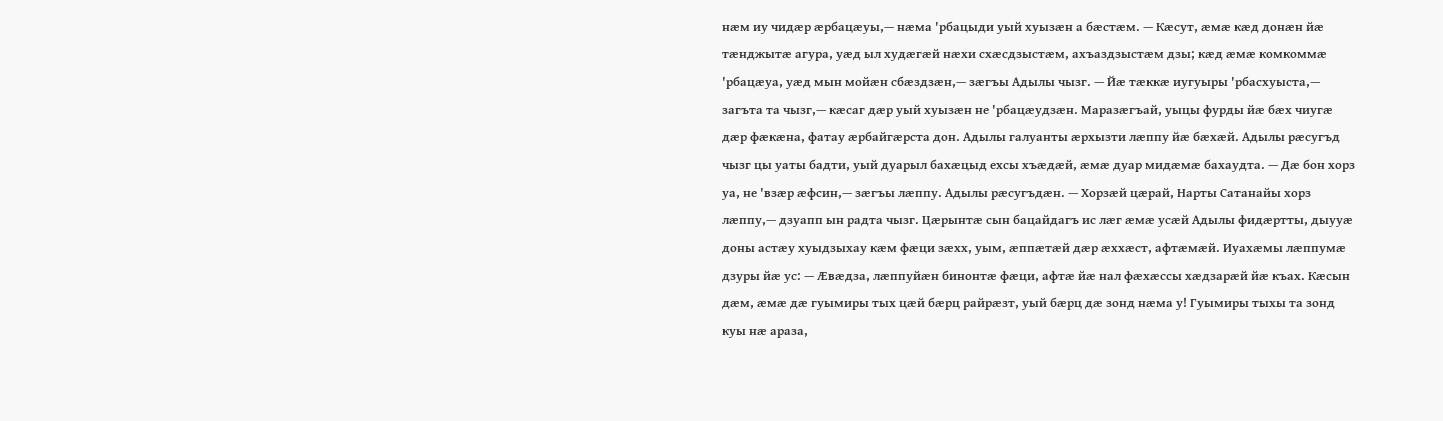нæм иу чидæр æрбацæуы,— нæма 'рбацыди уый хуызæн а бæстæм. — Кæсут, æмæ кæд донæн йæ тæнджытæ агура, уæд ыл худæгæй нæхи схæсдзыстæм, ахъаздзыстæм дзы; кæд æмæ комкоммæ 'рбацæуа, уæд мын мойæн сбæздзæн,— зæгъы Адылы чызг. — Йæ тæккæ иугуыры 'рбасхуыста,— загъта та чызг,— кæсаг дæр уый хуызæн не 'рбацæудзæн. Маразæгъай, уыцы фурды йæ бæх чиугæ дæр фæкæна, фатау æрбайгæрста дон. Адылы галуанты æрхызти лæппу йæ бæхæй. Адылы рæсугъд чызг цы уаты бадти, уый дуарыл бахæцыд ехсы хъæдæй, æмæ дуар мидæмæ бахаудта. — Дæ бон хорз уа, не 'взæр æфсин,— зæгъы лæппу. Адылы рæсугъдæн. — Хорзæй цæрай, Нарты Сатанайы хорз лæппу,— дзуапп ын радта чызг. Цæрынтæ сын бацайдагъ ис лæг æмæ усæй Адылы фидæртты, дыууæ доны астæу хуыдзыхау кæм фæци зæхх, уым, æппæтæй дæр æххæст, афтæмæй. Иуахæмы лæппумæ дзуры йæ ус: — Æвæдза, лæппуйæн бинонтæ фæци, афтæ йæ нал фæхæссы хæдзарæй йæ къах. Кæсын дæм, æмæ дæ гуымиры тых цæй бæрц райрæзт, уый бæрц дæ зонд нæма у! Гуымиры тыхы та зонд куы нæ араза,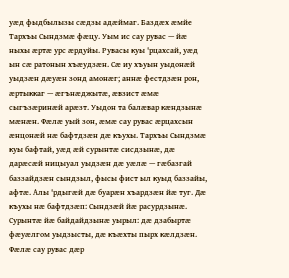уæд фыдбылызы сæдзы адæймаг. Баздæх æмйе Тархъы Сындзмæ фæцу. Уым ис сау рувас — йæ ныхы æртæ урс æрдуйы. Рувасы куы 'рцахсай, уæд ын сæ ратонын хъæудзæн. Сæ иу хъуын уыдонæй уыдзæн дæуæн зонд амонæг; аннæ фестдзæн рон, æртыккаг — æгънæджытæ, æвзист æмæ сыгъзæринæй арæзт. Уыдон та балæвар кæндзынæ мæнæн. Фæлæ уый зон, æмæ сау рувас æрцахсын æнцонæй нæ бафтдзæн дæ къухы. Тархъы Сындзмæ куы бафтай, уæд æй сурынтæ сисдзынæ, дæ дарæсæй ницыуал уыдзæн дæ уæлæ — гæбазгай баззайдзæн сындзыл, фысы фист ыл куыд баззайы, афтæ. Алы 'рдыгæй дæ буарæн хъардзæн йæ туг. Дæ къухы нæ бафтдзæп: Сындзæй йæ расурдзынæ. Сурынтæ йæ байдайдзынæ уырыл: дæ дзабыртæ фæуæлгом уыдзысты, дæ къæхты пырх кæлдзæн. Фæлæ сау рувас дæр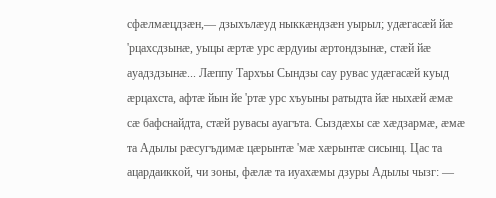сфæлмæцдзæн,— дзыхълæуд ныккæндзæн уырыл; удæгасæй йæ 'рцахсдзынæ, уыцы æртæ урс æрдуиы æртондзынæ, стæй йæ ауадздзынæ... Лæппу Тархъы Сындзы сау рувас удæгасæй куыд æрцахста, афтæ йын йе 'ртæ урс хъуыны ратыдта йæ ныхæй æмæ сæ бафснайдта, стæй рувасы ауагъта. Сыздæхы сæ хæдзармæ, æмæ та Адылы рæсугъдимæ цæрынтæ 'мæ хæрынтæ сисынц. Цас та ацардаиккой, чи зоны, фæлæ та иуахæмы дзуры Адылы чызг: —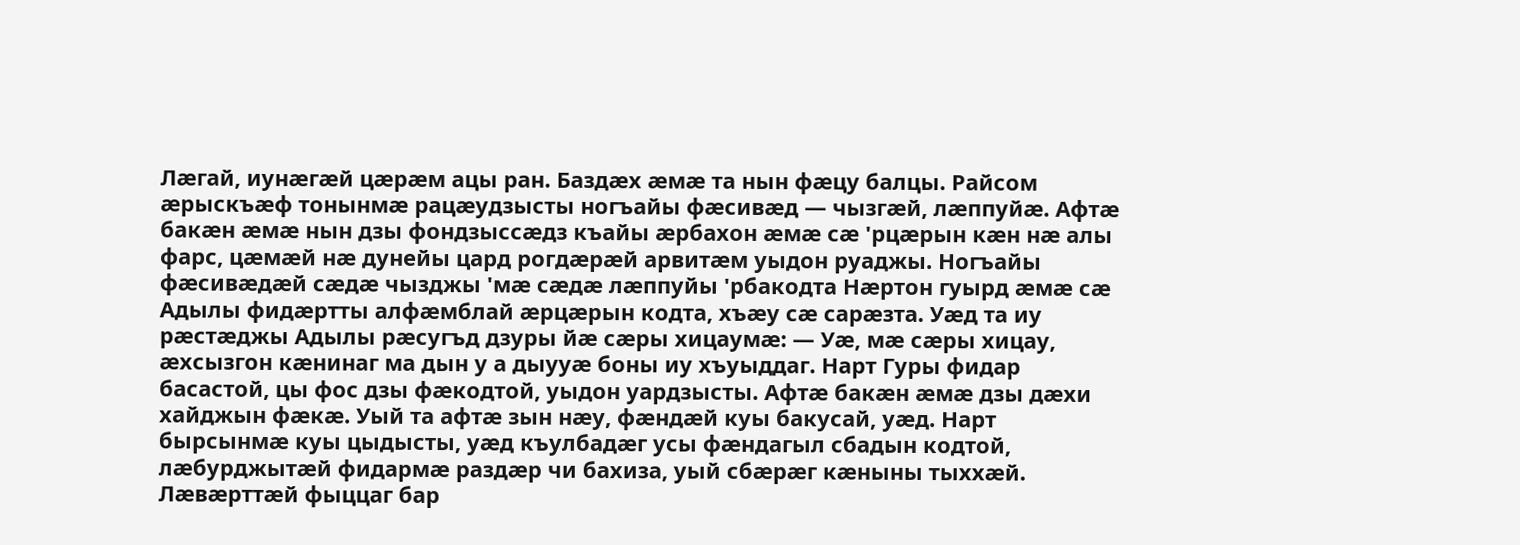Лæгай, иунæгæй цæрæм ацы ран. Баздæх æмæ та нын фæцу балцы. Райсом æрыскъæф тонынмæ рацæудзысты ногъайы фæсивæд — чызгæй, лæппуйæ. Афтæ бакæн æмæ нын дзы фондзыссæдз къайы æрбахон æмæ сæ 'рцæрын кæн нæ алы фарс, цæмæй нæ дунейы цард рогдæрæй арвитæм уыдон руаджы. Ногъайы фæсивæдæй сæдæ чызджы 'мæ сæдæ лæппуйы 'рбакодта Нæртон гуырд æмæ сæ Адылы фидæртты алфæмблай æрцæрын кодта, хъæу сæ сарæзта. Уæд та иу рæстæджы Адылы рæсугъд дзуры йæ сæры хицаумæ: — Уæ, мæ сæры хицау, æхсызгон кæнинаг ма дын у а дыууæ боны иу хъуыддаг. Нарт Гуры фидар басастой, цы фос дзы фæкодтой, уыдон уардзысты. Афтæ бакæн æмæ дзы дæхи хайджын фæкæ. Уый та афтæ зын нæу, фæндæй куы бакусай, уæд. Нарт бырсынмæ куы цыдысты, уæд къулбадæг усы фæндагыл сбадын кодтой, лæбурджытæй фидармæ раздæр чи бахиза, уый сбæрæг кæныны тыххæй. Лæвæрттæй фыццаг бар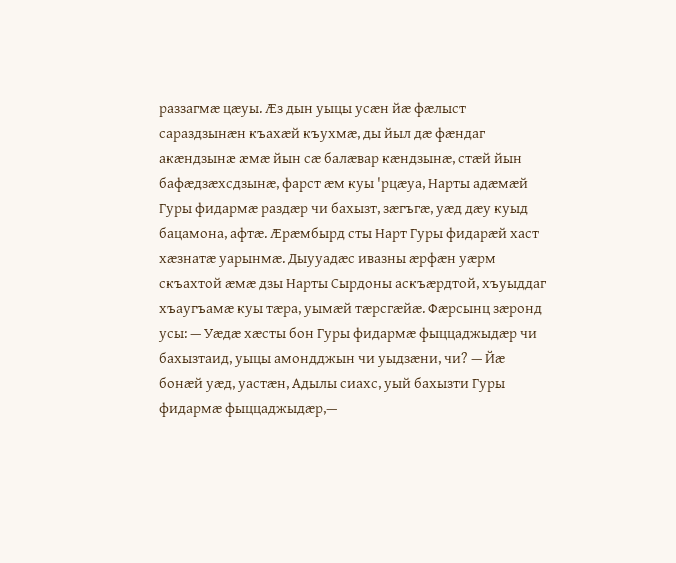раззагмæ цæуы. Æз дын уыцы усæн йæ фæлыст сараздзынæн къахæй къухмæ, ды йыл дæ фæндаг акæндзынæ æмæ йын сæ балæвар кæндзынæ, стæй йын бафæдзæхсдзынæ, фарст æм куы 'рцæуа, Нарты адæмæй Гуры фидармæ раздæр чи бахызт, зæгъгæ, уæд дæу куыд бацамона, афтæ. Æрæмбырд сты Нарт Гуры фидарæй хаст хæзнатæ уарынмæ. Дыууадæс ивазны æрфæн уæрм скъахтой æмæ дзы Нарты Сырдоны аскъæрдтой, хъуыддаг хъаугъамæ куы тæра, уымæй тæрсгæйæ. Фæрсынц зæронд усы: — Уæдæ хæсты бон Гуры фидармæ фыццаджыдæр чи бахызтаид, уыцы амондджын чи уыдзæни, чи? — Йæ бонæй уæд, уастæн, Адылы сиахс, уый бахызти Гуры фидармæ фыццаджыдæр,—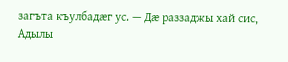загъта къулбадæг ус. — Дæ раззаджы хай сис, Адылы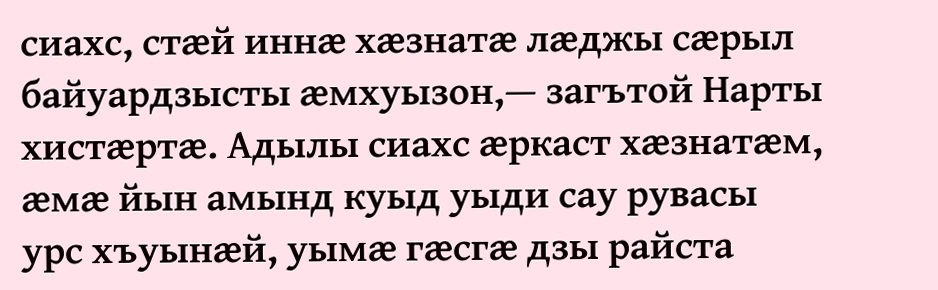сиахс, стæй иннæ хæзнатæ лæджы сæрыл байуардзысты æмхуызон,— загътой Нарты хистæртæ. Адылы сиахс æркаст хæзнатæм, æмæ йын амынд куыд уыди сау рувасы урс хъуынæй, уымæ гæсгæ дзы райста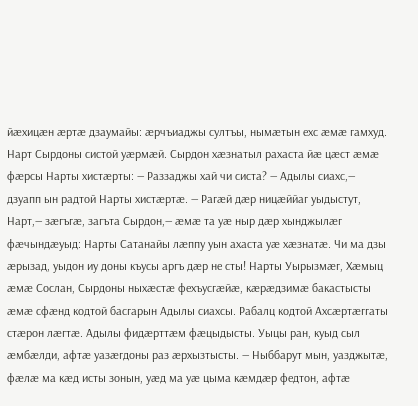йæхицæн æртæ дзаумайы: æрчъиаджы султъы, нымæтын ехс æмæ гамхуд. Нарт Сырдоны систой уæрмæй. Сырдон хæзнатыл рахаста йæ цæст æмæ фæрсы Нарты хистæрты: — Раззаджы хай чи систа? — Адылы сиахс,— дзуапп ын радтой Нарты хистæртæ. — Рагæй дæр ницæййаг уыдыстут, Нарт,— зæгъгæ, загъта Сырдон,— æмæ та уæ ныр дæр хынджылæг фæчындæуыд: Нарты Сатанайы лæппу уын ахаста уæ хæзнатæ. Чи ма дзы æрызад, уыдон иу доны къусы аргъ дæр не сты! Нарты Уырызмæг, Хæмыц æмæ Сослан, Сырдоны ныхæстæ фехъусгæйæ, кæрæдзимæ бакастысты æмæ сфæнд кодтой басгарын Адылы сиахсы. Рабалц кодтой Ахсæртæггаты стæрон лæгтæ. Адылы фидæрттæм фæцыдысты. Уыцы ран, куыд сыл æмбæлди, афтæ уазæгдоны раз æрхызтысты. — Ныббарут мын, уазджытæ, фæлæ ма кæд исты зонын, уæд ма уæ цыма кæмдæр федтон, афтæ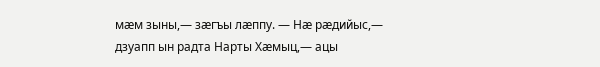мæм зыны,— зæгъы лæппу. — Нæ рæдийыс,— дзуапп ын радта Нарты Хæмыц,— ацы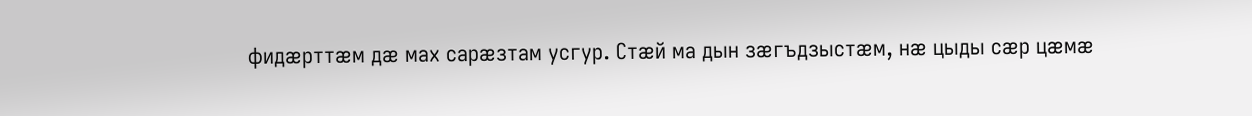фидæрттæм дæ мах сарæзтам усгур. Стæй ма дын зæгъдзыстæм, нæ цыды сæр цæмæ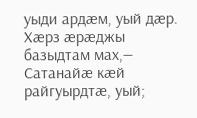уыди ардæм, уый дæр. Хæрз æрæджы базыдтам мах,— Сатанайæ кæй райгуырдтæ, уый;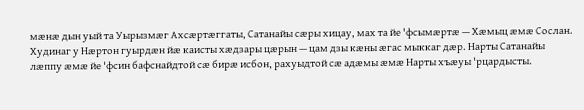мæнæ дын уый та Уырызмæг Ахсæртæггаты, Сатанайы сæры хицау, мах та йе 'фсымæртæ — Хæмыц æмæ Сослан. Худинаг у Нæртон гуырдæн йæ каисты хæдзары цæрын — цам дзы кæны æгас мыккаг дæр. Нарты Сатанайы лæппу æмæ йе 'фсин бафснайдтой сæ бирæ исбон, рахуыдтой сæ адæмы æмæ Нарты хъæуы 'рцардысты.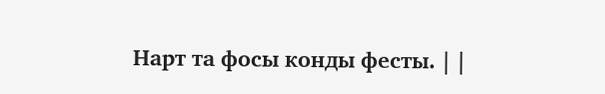Нарт та фосы конды фесты. | |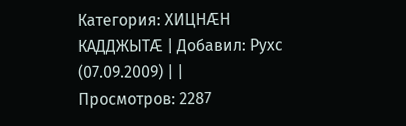Категория: ХИЦНÆН КАДДЖЫТÆ | Добавил: Рухс (07.09.2009) | |
Просмотров: 2287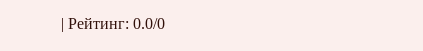| Рейтинг: 0.0/0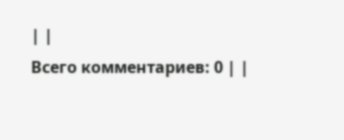| |
Всего комментариев: 0 | |